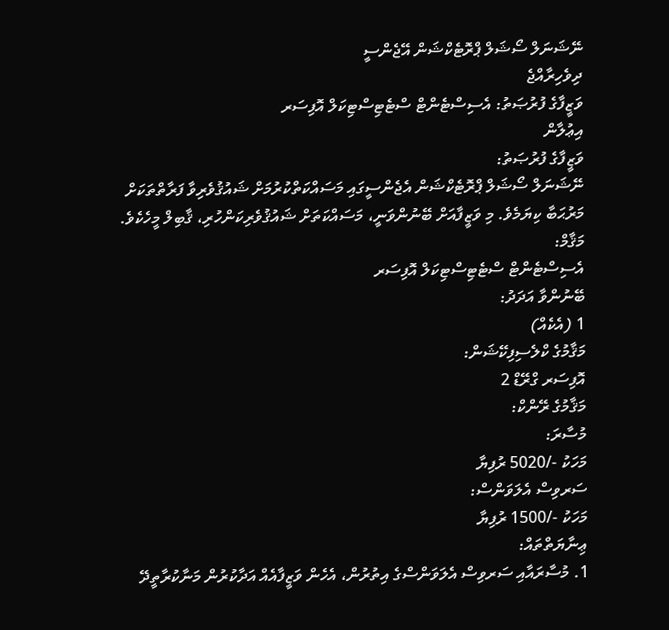ނޭޝަނަލް ސޯޝަލް ޕްރޮޓެކްޝަން އޭޖެންސީ
ދިވެހިރާއްޖެ
ވަޒީފާގެ ފުރުޞަތު: އެސިސްޓެންޓް ސްޓެޓިސްޓިކަލް އޮފިސަރ
އިޢުލާން
ވަޒީފާގެ ފުރުޞަތު:
ނޭޝަނަލް ސޯޝަލް ޕްރޮޓެކްޝަން އެޖެންސީގައި މަސައްކަތްކުރުމަށް ޝައުޤުވެރިވާ ފަރާތްތަކަށް މަރުޙަބާ ކިޔަމެވެ. މި ވަޒީފާއަށް ބޭނުންވަނީ، މަސައްކަތަށް ޝައުޤުވެރިކަންހުރި، ޤާބިލް މީހެކެވެ.
މަޤާމް:
އެސިސްޓެންޓް ސްޓެޓިސްޓިކަލް އޮފިސަރ
ބޭނުންވާ އަދަދު:
1 (އެކެއް)
މަޤާމުގެ ކްލެސިފިކޭޝަން:
އޮފިސަރ ގްރޭޑް 2
މަޤާމުގެ ރޭންކް:
މުސާރަ:
މަހަކު -/5020 ރުފިޔާ
ސަރވިސް އެލަވަންސް:
މަހަކު -/1500 ރުފިޔާ
ޢިނާޔަތްތައް:
1. މުސާރައާއި ސަރވިސް އެލަވަންސްގެ އިތުރުން، އެހެން ވަޒީފާއެއް އަދާކުރުން މަނާކުރާތީދޭ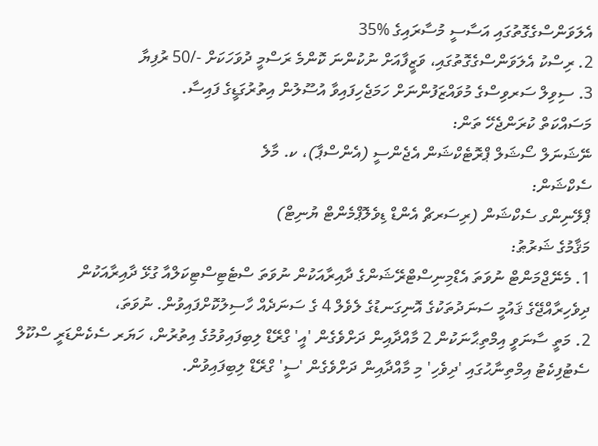އެލަވަންސްގެގޮތުގައި އަސާސީ މުސާރައިގެ %35
2. ރިސްކު އެލަވަންސްގެގޮތުގައި، ވަޒީފާއަށް ނުކުންނަ ކޮންމެ ރަސްމީ ދުވަހަކަށް -/50 ރުފިޔާ
3. ސިވިލް ސަރވިސްގެ މުވައްޒަފުންނަށް ހަމަޖެހިފައިވާ އުސޫލުން އިތުރުގަޑީގެ ފައިސާ.
މަސައްކަތް ކުރަންޖެހޭ ތަން:
ނޭޝަނަލް ސޯޝަލް ޕްރޮޓެކްޝަން އެޖެންސީ (އެންސްޕާ)، ކ. މާލެ
ސެކްޝަން:
ޕްލޭނިންގ ސެކްޝަން (ރިސަރޗް އެންޑް ޑިވެލޮޕްމެންޓް ޔުނިޓް)
މަޤާމުގެ ޝަރުޠު:
1. މެނޭޖްމަންޓް ނުވަތަ އެޑްމިނިސްޓްރޭޝަންގެ ދާއިރާއަކުން ނުވަތަ ސްޓެޓިސްޓިކަލްއާ ގުޅޭ ދާއިރާއަކުން ދިވެހިރާއްޖޭގެ ޤައުމީ ސަނަދުތަކުގެ އޮނިގަނޑުގެ ލެވެލް 4 ގެ ސަނަދެއް ހާސިލުކޮށްފައިވުން. ނުވަތަ،
2. މަތީ ސާނަވީ އިމްތިޙާނަކުން 2 މާއްދާއިން ދަށްވެގެން 'އީ' ގްރޭޑް ލިބިފައިވުމުގެ އިތުރުން، ހަޔަރ ސެކެންޑަރީ ސްކޫލް ސެޓުފިކެޓު އިމްތިނާޙުގައި 'ދިވެހި' މި މާއްދާއިން ދަށްވެގެން 'ސީ' ގްރޭޑް ލިބިފައިވުން.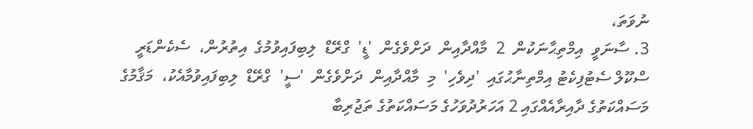ނުވަތަ،
3. ސާނަވީ  އިމްތިޙާނަކުން  2  މާއްދާއިން  ދަށްވެގެން  'ޑީ'  ގްރޭޑް  ލިބިފައިވުމުގެ  އިތުރުން،  ސެކެންޑަރީ ސްކޫލް ސެޓުފިކެޓު އިމްތިނާޙުގައި  'ދިވެހި'  މި  މާއްދާއިން  ދަށްވެގެން  'ސީ'  ގްރޭޑް  ލިބިފައިވުމާއެކު،  މަޤާމުގެ މަސައްކަތުގެ ދާއިރާއެއްގައި 2 އަހަރުދުވަހުގެ މަސައްކަތުގެ ތަޖުރިބާ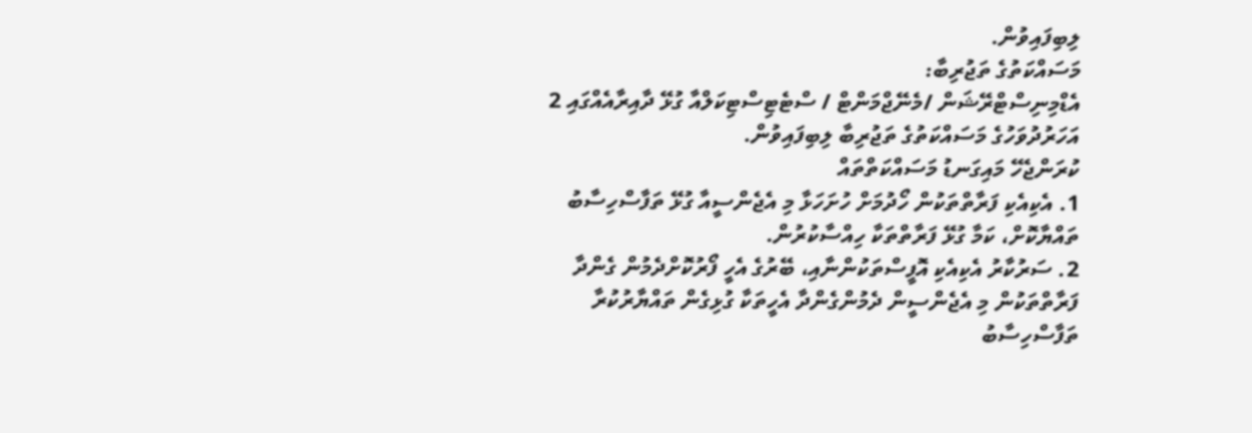ލިބިފައިވުން.
މަސައްކަތުގެ ތަޖުރިބާ:
އެޑްމިނިސްޓްރޭޝަން /މެނޭޖްމަންޓް / ސްޓެޓިސްޓިކަލްއާ ގުޅޭ ދާއިރާއެއްގައި 2 އަހަރުދުވަހުގެ މަސައްކަތުގެ ތަޖުރިބާ ލިބިފައިވުން.
ކުރަންޖެހޭ މައިގަނޑު މަސައްކަތްތައް
1. އެކިއެކި ފަރާތްތަކުން ހޯދުމަށް ހުށަހަޅާ މި އެޖެންސީއާ ގުޅޭ ތަފާސްހިސާބު ތައްޔާކޮށް، ކަމާ ގުޅޭ ފަރާތްތަކާ ހިއްސާކުރުން.
2. ސަރުކާރު އެކިއެކި އޮފީސްތަކުންނާއި، ބޭރުގެ އެހީ ފޯރުކޮށްދެމުން ގެންދާ ފަރާތްތަކުން މި އެޖެންސީން ދެމުންގެންދާ އެހީތަކާ ގުޅިގެން ތައްޔާރުކުރާ ތަފާސްހިސާބު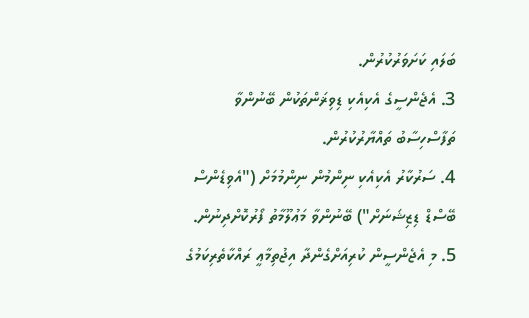ބަލައި ކަށަވަރުކުރުން.
3. އެޖެންސީގެ އެކިއެކި ޑިވިޜަންތަކުން ބޭނުންވާ ތަފާސްހިސާބު ތައްޔާރުކުރުން.
4. ސަރުކާރު އެކިއެކި ނިންމުން ނިންމުމަށް ("އެވިޑެންސް ބޭސްޑް ޑިޒިޝަނަށް") ބޭނުންވާ މަޢުލޫމާތު ފޯރުކޮށްދިނުން.
5. މި އެޖެންސީން ކުރިއަށްގެންދާ އިޖުތިމާޢީ ރައްކާތެރިކަމުގެ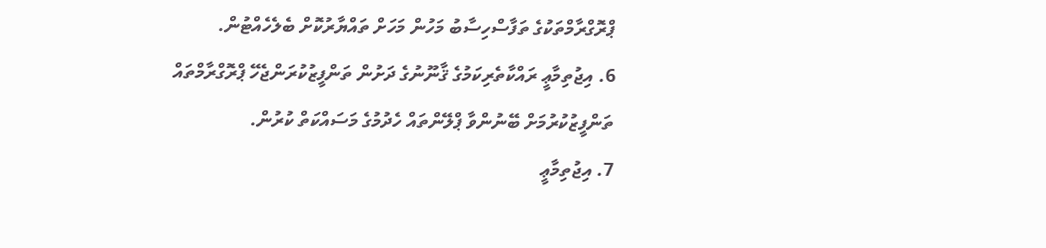ޕްރޮގްރާމްތަކުގެ ތަފާސްހިސާބު މަހުން މަހަށް ތައްޔާރުކޮށް ބެލެހެއްޓުން.
6. އިޖުތިމާޢީ ރައްކާތެރިކަމުގެ ޤާނޫނުގެ ދަށުން ތަންފީޒުކުރަންޖެހޭ ޕްރޮގްރާމްތައް ތަންފީޒުކުރުމަށް ބޭނުންވާ ޕްލޭންތައް ހެދުމުގެ މަސައްކަތް ކުރުން.
7. އިޖުތިމާޢީ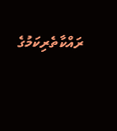ރައްކާތެރިކަމުގެ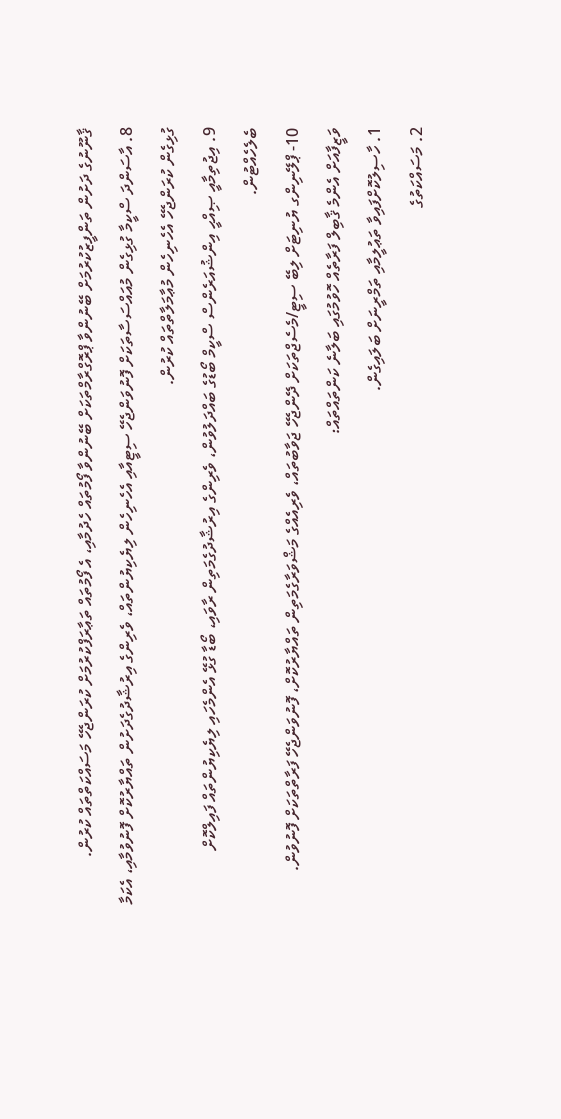ޤާނޫނުގެ ދަށުން ތަންފީޒުކުރުމަށް ބޭނުންވާ ޕްރޮގްރާމްތަކަށް ބޭނުންވާ ފޯމުތައް ހެދުމާއި، އެ ފޯމުތައް ތަޢާރަފްކުރުމަށް ކުރަންޖެހޭ މަސައްކަތްތައް ކުރުން.
8. އާސަންދަ ސްކީމާ ގުޅިގެން މުއައްސަސާތަކަށް ފޮނުވަންޖެހޭ ސިޓީއާއި އެހެނިހެން ލިޔެކިޔުންތައް، ވެރިންގެ އިރުޝާދުގެދަށުން ތައްޔާރުކޮށް ފޮނުވުމާއި، އެކަމާ ގުޅިގެން ކުރަންޖެހޭ އެހެނިހެން މުޢާމަލާތްތައް ކުރުން.
9. އިޖުތިމާއީ ޞިއްޙީ އިންޝުއަރެންސް ސްކީމް ބޯޑުގެ ބައްދަލުވުން، ވެރިންގެ އިރުޝާދުގެމަތިން ރާވައި، ބޯޑާ ގުޅޭ އެންމެހައި ލިޔެކިޔުންތައް ފައިލްކޮށް ބެލެހެއްޓުން.
10- ޕްލޭނިންގ ޔުނިޓަށް ލިބޭ ސިޓީ/މެސެޖްތަކަށް ދޭންޖެހޭ ޖަވާބުތައް، ވެރިއެއްގެ މަޝްވަރާގެމަތިން ތައްޔާރުކޮށް، ފޮނުވަންޖެހޭ ފަރާތްތަކަށް ފޮނުވުން.
ވަޒީފާއަށް އެންމެ ޤާބިލް ފަރާތެއް ހޮވުމުގައި ބަލާނެ ކަންތައްތައް:
1. ހާސިލުކޮށްފައިވާ ތަޢުލީމާއި ތަމްރީނަށް ބަލައިގެން.
2. މަސައްކަތުގެ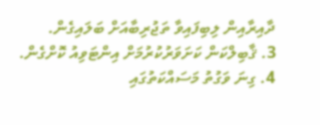ދާއިރާއިން ލިބިފައިވާ ތަޖުރިބާއަށް ބަލައިގެން.
3. ޤާބިލްކަން ކަށަވަރުކުރުމަށް އިންޓަވިއު ކޮށްގެން.
4. ގިނަ ވަގުތު މަސައްކަތުގައި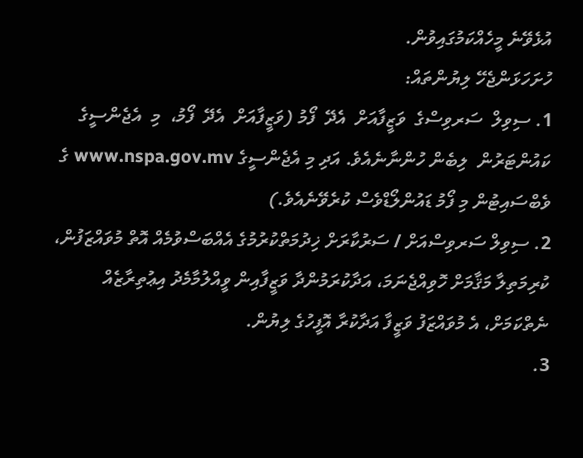އުޅެވޭނެ މީހެއްކަމުގައިވުން.
ހުށަހަޅަންޖެހޭ ލިޔުންތައް:
1. ސިވިލް  ސަރވިސްގެ  ވަޒީފާއަށް  އެދޭ  ފޯމު (ވަޒީފާއަށް  އެދޭ  ފޯމު،  މި  އެޖެންސީގެ  ކައުންޓަރުން  ލިބެން ހުންނާނެއެވެ. އަދި މި އެޖެންސީގެ www.nspa.gov.mv ގެ ވެބްސައިޓުން މި ފޯމު ޑައުންލޯޑްވެސް ކުރެވޭނެއެވެ.)
2. ސިވިލް ސަރވިސްއަށް / ސަރުކާރަށް ޚިދުމަތްކުރުމުގެ އެއްބަސްވުމެއް އޮތް މުވައްޒަފުން، ކުރިމަތިލާ މަޤާމަށް ހޮވިއްޖެނަމަ، އަދާކުރަމުންދާ ވަޒީފާއިން ވީއްލުމާމެދު އިޢުތިރާޒެއް ނެތްކަމަށް، އެ މުވައްޒަފު ވަޒީފާ އަދާކުރާ އޮފީހުގެ ލިޔުން.
3.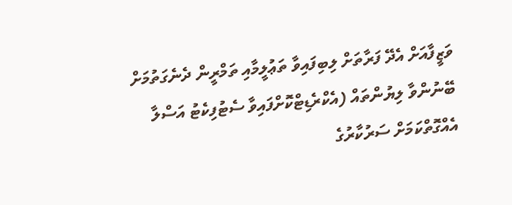ވަޒީފާއަށް އެދޭ ފަރާތަށް ލިބިފައިވާ ތަޢުލީމާއި ތަމްރީން ދެނެގަތުމަށް ބޭނުންވާ ލިޔުންތައް (އެކްރެޑިޓްކޮށްފައިވާ ސެޓުފިކެޓު އަސްލާ އެއްގޮތްކަމަށް ސަރުކާރުގެ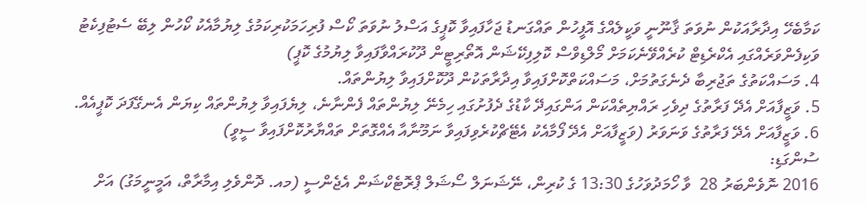ކަމާބެހޭ އިދާރާއަކުން ނުވަތަ ޤާނޫނީ ވަކީލެއްގެ އޮފީހުން ތައްގަނޑު ޖަހާފައިވާ ކޮޕީގެ އަސްލު ނުވަތަ ކޯސް ފުރިހަމަކުރިކަމުގެ ލިޔުމާއެކު ކޯހުން ލިބޭ ސެޓުފިކެޓު ވަކިފެންވަރެއްގައި އެކްރެޑިޓް ކުރެއްވޭނެކަމަށް މޯލްޑިވްސް ކޮލިފިކޭޝަން އޮތޯރިޓީން ދޫކުރައްވާފައިވާ ލިޔުމުގެ ކޮޕީ)
4. މަސައްކަތުގެ ތަޖުރިބާ ދެނެގަތުމަށް، މަސައްކަތްކޮށްފައިވާ އިދާރާތަކުން ދޫކޮށްފައިވާ ލިޔުންތައް.
5. ވަޒީފާއަށް އެދޭ ފަރާތުގެ ދިވެހި ރައްޔިތެއްކަން އަންގައިދޭ ކާޑުގެ ދެފުށުގައި ހިމެނޭ ލިޔުންތައް ފެންނާނެ، ލިޔެފައިވާ ލިޔުންތައް ކިޔަން އެނގޭފަދަ ކޮޕީއެއް.
6. ވަޒީފާއަށް އެދޭ ފަރާތުގެ ވަނަވަރު (ވަޒީފާއަށް އެދޭ ފޯމާއެކު އެޓޭޗްކުރެވިފައިވާ ނަމޫނާއާ އެއްގޮތަށް ތައްޔާރުކޮށްފައިވާ ސީވީ)
ސުންގަޑި:
2016 ނޮވެންބަރު 28  ވާ ހޯމަދުވަހުގެ 13:30 ގެ ކުރިން، ނޭޝަނަލް ސޯޝަލް ޕްރޮޓެކްޝަން އެޖެންސީ (މއ. ދޮންވެލި އިމާރާތް، އަމީނީމަގު) އަށް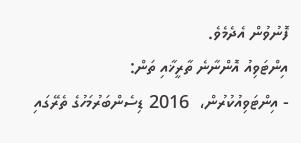ފޮނުވުން އެދެމެވެ.
އިންޓަވިއު އޮންނާނެ ތާރީޚާއި ތަން:
- އިންޓަވިއުކުރުން،  2016 ޑިސެންބަރުމަހުގެ ތެރޭގައި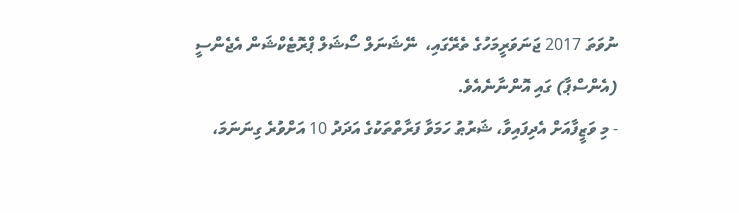ނުވަތަ 2017 ޖަނަވަރީމަހުގެ ތެރޭގައި،  ނޭޝަނަލް ސޯޝަލް ޕްރޮޓެކްޝަން އެޖެންސީ (އެންސްޕާ) ގައި އޮންނާނެއެވެ.
- މި ވަޒީފާއަށް އެދިފައިވާ، ޝަރުޠު ހަމަވާ ފަރާތްތަކުގެ އަދަދު 10 އަށްވުރެ ގިނަނަމަ،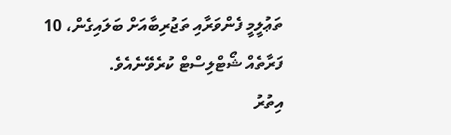ތަޢުލީމީ ފެންވަރާއި ތަޖުރިބާއަށް ބަލައިގެން، 10 ފަރާތެއް ޝޯޓްލިސްޓް ކުރެވޭނެއެވެ.
އިތުރު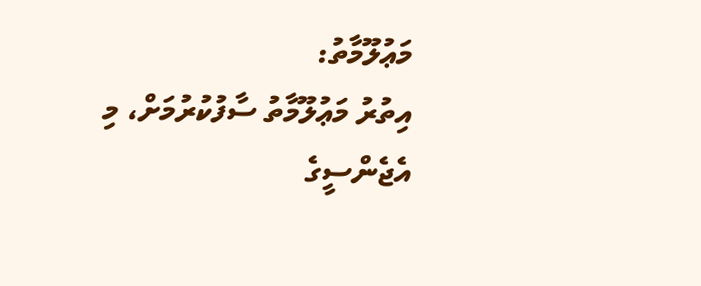މަޢުލޫމާތު:
އިތުރު މަޢުލޫމާތު ސާފުކުރުމަށް، މި އެޖެންސީގެ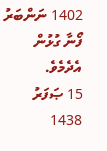1402 ނަންބަރު ފޯނާ ގުޅުން އެދެމެވެ.
15 ޞަފަރު 1438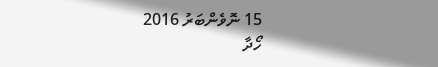15 ނޮވެންބަރު 2016
ހޯދާ